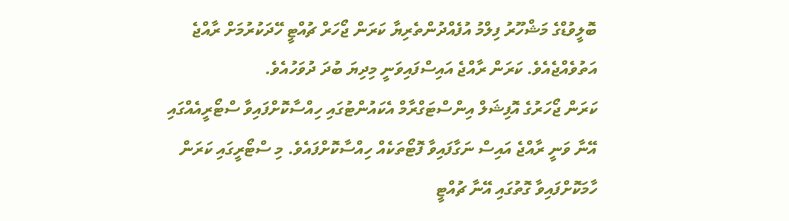ބޮލީވުޑްގެ މަޝްހޫރު ފިލްމު އުފެއްދުންތެރިޔާ ކަރަން ޖޯހަރް ޗުއްޓީ ހޭދަކުރުމަށް ރާއްޖެ އަތުވެއްޖެއެވެ. ކަރަން ރާއްޖެ އައިސްފައިވަނީ މިދިޔަ ބުދަ ދުވަހުއެވެ.
ކަރަން ޖޯހަރުގެ އޮފިޝަލް އިންސްޓަގްރާމް އެކައުންޓުގައި ހިއްސާކޮށްފައިވާ ސްޓޯރީއެއްގައި އޭނާ ވަނީ ރާއްޖެ އައިސް ނަގާފައިވާ ފޮޓޯތަކެއް ހިއްސާކޮށްފައެވެ. މި ސްޓޯރީގައި ކަރަން ހާމަކޮށްފައިވާ ގޮތުގައި އޭނާ ޗުއްޓީ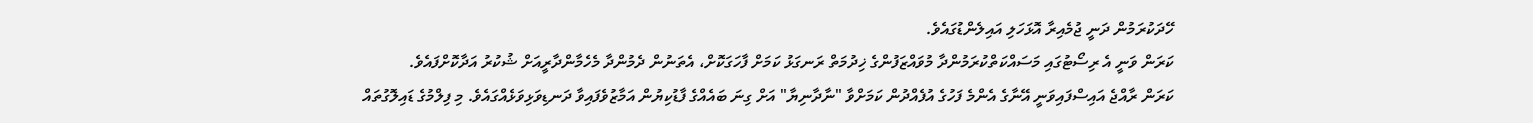ހޭދަކުރަމުން ދަނީ ޖުމެއިރާ އޮޅަހަލި އައިލެންޑުގައެވެ.
ކަރަން ވަނީ އެ ރިސޯޓުގައި މަސައްކަތްކުރަމުންދާ މުވައްޒަފުންގެ ޚިދުމަތް ރަނގަޅު ކަމަށް ފާހަގަކޮށް، އެތަނުން ދެމުންދާ މެހެމާންދާރީއަށް ޝުކުރު އަދާކޮށްފައެވެ.
ކަރަން ރާއްޖެ އައިސްފައިވަނީ އޭނާގެ އެންމެ ފަހުގެ އުފެއްދުން ކަމަށްވާ "ނާދާނިޔާ" އަށް ގިނަ ބައެއްގެ ފާޑުކިޔުން އަމާޒުވެފައިވާ ދަނޑިވަޅިވަޅެއްގައެވެ. މި ފިލްމުގެ ޑައިލޮގުތައް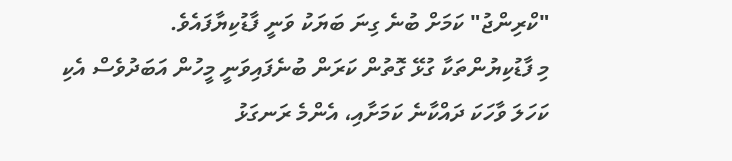"ކްރިންޖު" ކަމަށް ބުނެ ގިނަ ބަޔަކު ވަނީ ފާޑުކިޔާފައެވެ.
މި ފާޑުކިޔުންތަކާ ގުޅޭ ގޮތުން ކަރަން ބުނެފައިވަނީ މީހުން އަބަދުވެސް އެކި ކަހަލަ ވާހަކަ ދައްކާނެ ކަމަށާއި، އެންމެ ރަނގަޅު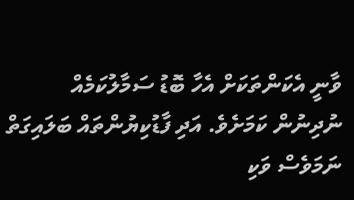ވާނީ އެކަންތަކަށް އެހާ ބޮޑު ސަމާލުކަމެއް ނުދިނުން ކަމަށެވެ. އަދި ފާޑުކިޔުންތައް ބަލައިގަތް ނަމަވެސް ވަކި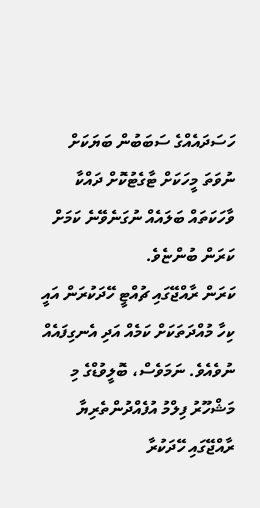ހަސަދައެއްގެ ސަބަބުން ބަޔަކަށް ނުވަތަ މީހަކަށް ޓާގެޓުކޮށް ދައްކާ ވާހަކަތައް ބަލައެއް ނުގަނެވޭނެ ކަމަށް ކަރަން ބުންޏެވެ.
ކަރަން ރާއްޖޭގައި ޗުއްޓީ ހޭދަކުރަން އައީ ކިހާ މުއްދަތަކަށް ކަމެއް އަދި އެނގިފައެއް ނުވެއެވެ. ނަމަވެސް، ބޮލީވުޑްގެ މި މަޝްހޫރު ފިލްމު އުފެއްދުންތެރިޔާ ރާއްޖޭގައި ހޭދަކުރާ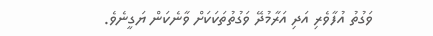ވަގުތު އުފާވެރި އަދި އަރާމުދޭ ވަގުތުތަކަކަށް ވާނެކަން ޔަގީނެވެ.